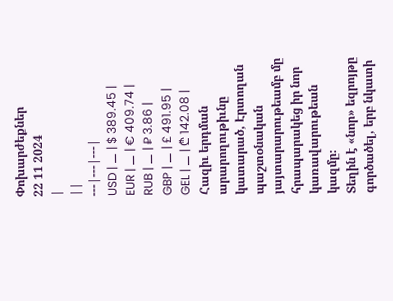Փոխարժեքներ
22 11 2024
|
||
---|---|---|
USD | ⚊ | $ 389.45 |
EUR | ⚊ | € 409.74 |
RUB | ⚊ | ₽ 3.86 |
GBP | ⚊ | £ 491.95 |
GEL | ⚊ | ₾ 142.08 |
Հազիւ երդման արարողութիւնը կատարած, Էրտողան պաշտօնական յայտարարութեամբ մը հրապարակեց իր նոր կառավարութեան կազմը։
Տեղին է «նոր» եզրոյթը գործածել, երբ նկատի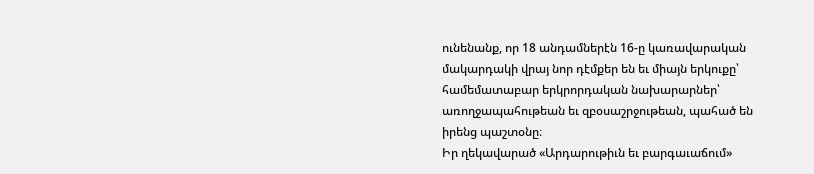ունենանք, որ 18 անդամներէն 16-ը կառավարական մակարդակի վրայ նոր դէմքեր են եւ միայն երկուքը՝ համեմատաբար երկրորդական նախարարներ՝ առողջապահութեան եւ զբօսաշրջութեան, պահած են իրենց պաշտօնը։
Իր ղեկավարած «Արդարութիւն եւ բարգաւաճում»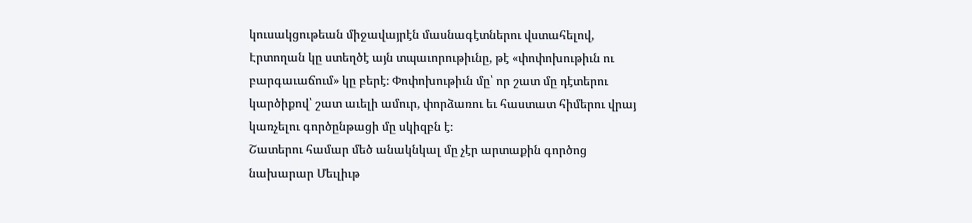կուսակցութեան միջավայրէն մասնագէտներու վստահելով, Էրտողան կը ստեղծէ այն տպաւորութիւնը, թէ «փոփոխութիւն ու բարգաւաճում» կը բերէ։ Փոփոխութիւն մը՝ որ շատ մը դէտերու կարծիքով՝ շատ աւելի ամուր, փորձառու եւ հաստատ հիմերու վրայ կառչելու գործընթացի մը սկիզբն է։
Շատերու համար մեծ անակնկալ մը չէր արտաքին գործոց նախարար Մեւլիւթ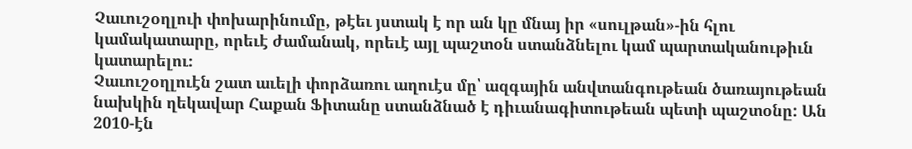Չաւուշօղլուի փոխարինումը, թէեւ յստակ է որ ան կը մնայ իր «սուլթան»-ին հլու կամակատարը, որեւէ ժամանակ, որեւէ այլ պաշտօն ստանձնելու կամ պարտականութիւն կատարելու։
Չաւուշօղլուէն շատ աւելի փորձառու աղուէս մը՝ ազգային անվտանգութեան ծառայութեան նախկին ղեկավար Հաքան Ֆիտանը ստանձնած է դիւանագիտութեան պետի պաշտօնը: Ան 2010-էն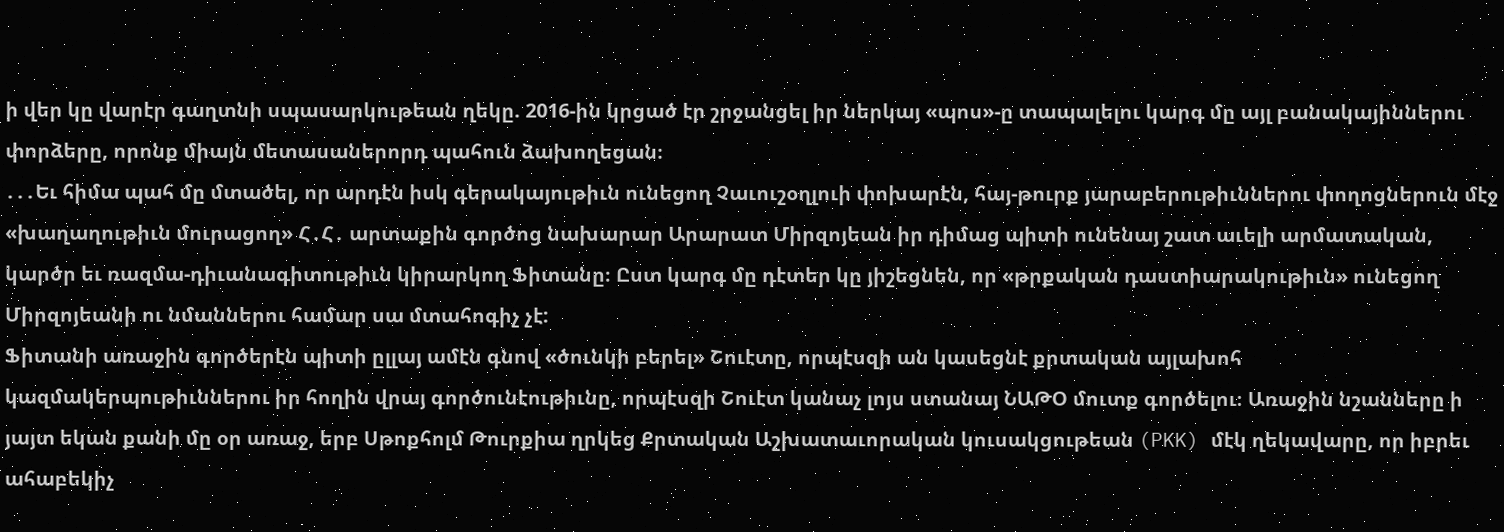ի վեր կը վարէր գաղտնի սպասարկութեան ղեկը. 2016-ին կրցած էր շրջանցել իր ներկայ «պոս»-ը տապալելու կարգ մը այլ բանակայիններու փորձերը, որոնք միայն մետասաներորդ պահուն ձախողեցան։
․․․Եւ հիմա պահ մը մտածել, որ արդէն իսկ գերակայութիւն ունեցող Չաւուշօղլուի փոխարէն, հայ-թուրք յարաբերութիւններու փողոցներուն մէջ «խաղաղութիւն մուրացող» Հ․Հ․ արտաքին գործոց նախարար Արարատ Միրզոյեան իր դիմաց պիտի ունենայ շատ աւելի արմատական, կարծր եւ ռազմա-դիւանագիտութիւն կիրարկող Ֆիտանը։ Ըստ կարգ մը դէտեր կը յիշեցնեն, որ «թրքական դաստիարակութիւն» ունեցող Միրզոյեանի ու նմաններու համար սա մտահոգիչ չէ:
Ֆիտանի առաջին գործերէն պիտի ըլլայ ամէն գնով «ծունկի բերել» Շուէտը, որպէսզի ան կասեցնէ քրտական այլախոհ կազմակերպութիւններու իր հողին վրայ գործունէութիւնը, որպէսզի Շուէտ կանաչ լոյս ստանայ ՆԱԹՕ մուտք գործելու։ Առաջին նշանները ի յայտ եկան քանի մը օր առաջ, երբ Սթոքհոլմ Թուրքիա ղրկեց Քրտական Աշխատաւորական կուսակցութեան (PKK) մէկ ղեկավարը, որ իբրեւ ահաբեկիչ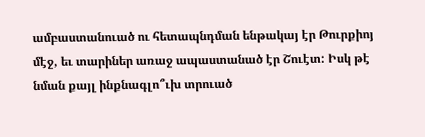ամբաստանուած ու հետապնդման ենթակայ էր Թուրքիոյ մէջ, եւ տարիներ առաջ ապաստանած էր Շուէտ: Իսկ թէ նման քայլ ինքնագլո՞ւխ տրուած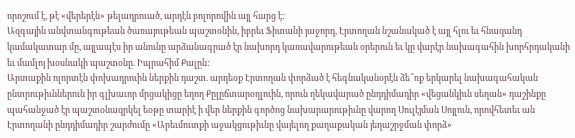որոշում է, թէ «վերերէն» թելադրուած, արդէն բոլորովին այլ հարց է:
Ազգային անվտանգութեան ծառայութեան պաշտօնին, իբրեւ Ֆիտանի յաջորդ, Էրտողան նշանակած է այլ հլու եւ հնազանդ կամակատար մը, այլապէս իր անունը արձանագրած էր նախորդ կառավարութեան օրերուն եւ կը վարէր նախագահին խորհրդականի եւ մամլոյ խօսնակի պաշտօնը. Իպրահիմ Քալըն:
Արտաքին ոլորտէն փոխադրուին ներքին դաշտ. արդեօք Էրտողան փորձած է հեգնականօրէն ձե՞ռք երկարել նախագահական ընտրութիւններուն իր գլխաւոր մրցակիցը եղող Քըլըճտարօղլուին, որուն ղեկավարած ընդդիմադիր «վեցանկիւն սեղան» դաշինքը պահանջած էր պաշտօնազրկել եօթը տարիէ ի վեր ներքին գործոց նախարարութիւնը վարող Սուլէյման Սոյլուն, որովհետեւ ան Էրտողանի ընդդիմադիր շարժումը «Արեւմուտքի աջակցութիւնը վայելող քաղաքական յեղաշրջման փորձ»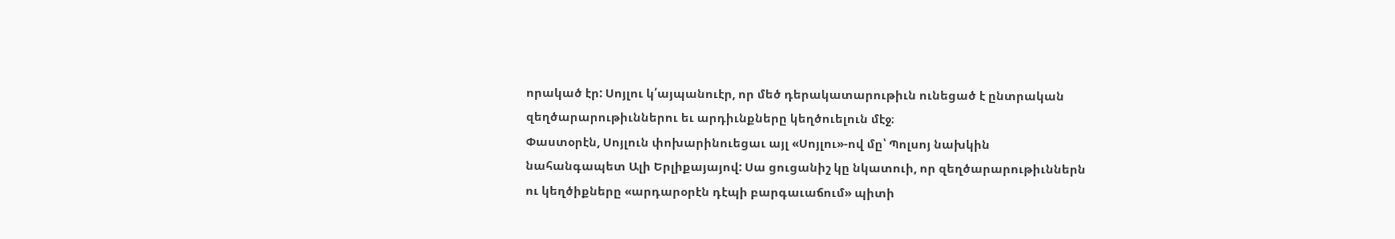որակած էր: Սոյլու կ՛այպանուէր, որ մեծ դերակատարութիւն ունեցած է ընտրական զեղծարարութիւններու եւ արդիւնքները կեղծուելուն մէջ։
Փաստօրէն, Սոյլուն փոխարինուեցաւ այլ «Սոյլու»-ով մը՝ Պոլսոյ նախկին նահանգապետ Ալի Երլիքայայով: Սա ցուցանիշ կը նկատուի, որ զեղծարարութիւններն ու կեղծիքները «արդարօրէն դէպի բարգաւաճում» պիտի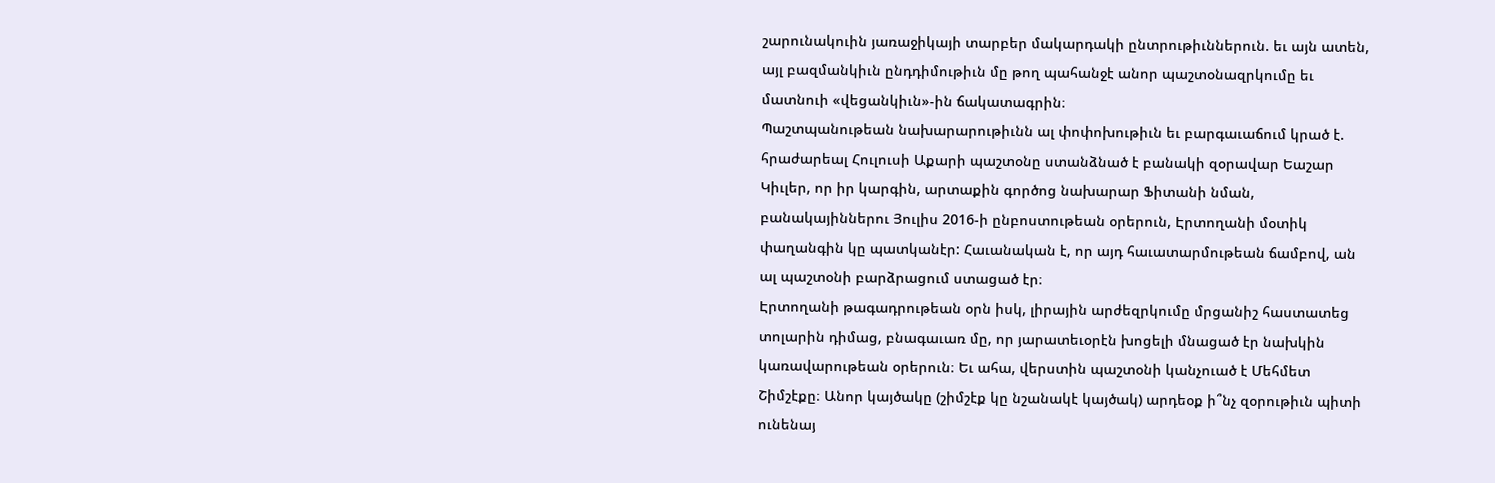շարունակուին յառաջիկայի տարբեր մակարդակի ընտրութիւններուն. եւ այն ատեն, այլ բազմանկիւն ընդդիմութիւն մը թող պահանջէ անոր պաշտօնազրկումը եւ մատնուի «վեցանկիւն»-ին ճակատագրին։
Պաշտպանութեան նախարարութիւնն ալ փոփոխութիւն եւ բարգաւաճում կրած է. հրաժարեալ Հուլուսի Աքարի պաշտօնը ստանձնած է բանակի զօրավար Եաշար Կիւլեր, որ իր կարգին, արտաքին գործոց նախարար Ֆիտանի նման, բանակայիններու Յուլիս 2016-ի ընբոստութեան օրերուն, Էրտողանի մօտիկ փաղանգին կը պատկանէր: Հաւանական է, որ այդ հաւատարմութեան ճամբով, ան ալ պաշտօնի բարձրացում ստացած էր։
Էրտողանի թագադրութեան օրն իսկ, լիրային արժեզրկումը մրցանիշ հաստատեց տոլարին դիմաց, բնագաւառ մը, որ յարատեւօրէն խոցելի մնացած էր նախկին կառավարութեան օրերուն։ Եւ ահա, վերստին պաշտօնի կանչուած է Մեհմետ Շիմշէքը։ Անոր կայծակը (շիմշէք կը նշանակէ կայծակ) արդեօք ի՞նչ զօրութիւն պիտի ունենայ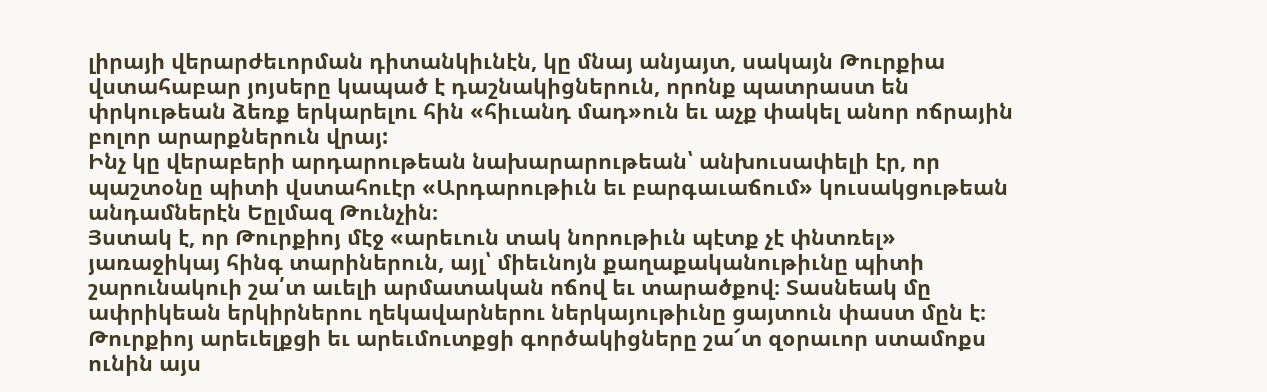լիրայի վերարժեւորման դիտանկիւնէն, կը մնայ անյայտ, սակայն Թուրքիա վստահաբար յոյսերը կապած է դաշնակիցներուն, որոնք պատրաստ են փրկութեան ձեռք երկարելու հին «հիւանդ մադ»ուն եւ աչք փակել անոր ոճրային բոլոր արարքներուն վրայ:
Ինչ կը վերաբերի արդարութեան նախարարութեան՝ անխուսափելի էր, որ պաշտօնը պիտի վստահուէր «Արդարութիւն եւ բարգաւաճում» կուսակցութեան անդամներէն Եըլմազ Թունչին։
Յստակ է, որ Թուրքիոյ մէջ «արեւուն տակ նորութիւն պէտք չէ փնտռել» յառաջիկայ հինգ տարիներուն, այլ՝ միեւնոյն քաղաքականութիւնը պիտի շարունակուի շա՛տ աւելի արմատական ոճով եւ տարածքով։ Տասնեակ մը ափրիկեան երկիրներու ղեկավարներու ներկայութիւնը ցայտուն փաստ մըն է։ Թուրքիոյ արեւելքցի եւ արեւմուտքցի գործակիցները շա՜տ զօրաւոր ստամոքս ունին այս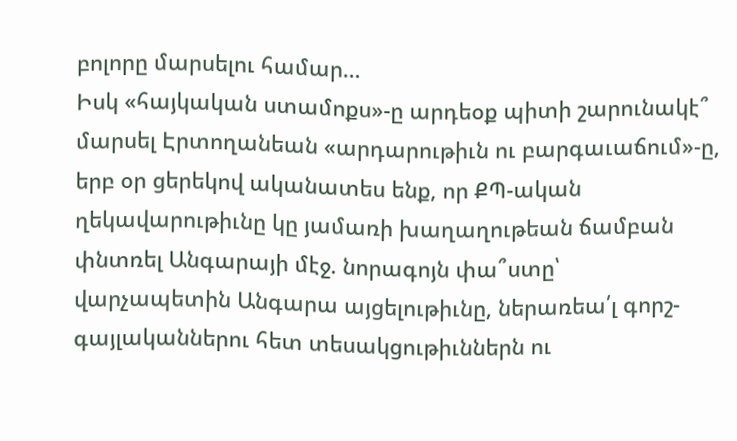բոլորը մարսելու համար…
Իսկ «հայկական ստամոքս»-ը արդեօք պիտի շարունակէ՞ մարսել Էրտողանեան «արդարութիւն ու բարգաւաճում»-ը, երբ օր ցերեկով ականատես ենք, որ ՔՊ-ական ղեկավարութիւնը կը յամառի խաղաղութեան ճամբան փնտռել Անգարայի մէջ. նորագոյն փա՞ստը՝ վարչապետին Անգարա այցելութիւնը, ներառեա՛լ գորշ-գայլականներու հետ տեսակցութիւններն ու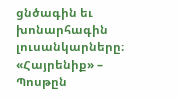ցնծագին եւ խոնարհագին լուսանկարները։
«Հայրենիք» – Պոսթըն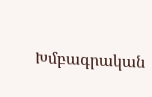Խմբագրական